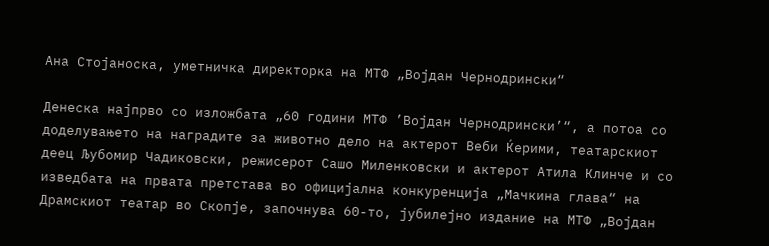Ана Стојаноска, уметничка директорка на МТФ „Војдан Чернодрински“

Денеска најпрво со изложбата „60 години МТФ ’Војдан Чернодрински’“, а потоа со доделувањето на наградите за животно дело на актерот Веби Ќерими, театарскиот деец Љубомир Чадиковски, режисерот Сашо Миленковски и актерот Атила Клинче и со изведбата на првата претстава во официјална конкуренција „Мачкина глава“ на Драмскиот театар во Скопје, започнува 60-то, јубилејно издание на МТФ „Војдан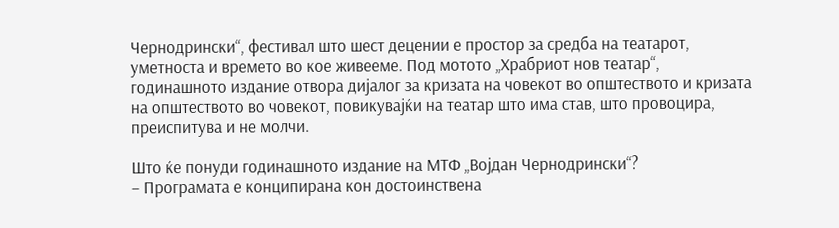Чернодрински“, фестивал што шест децении е простор за средба на театарот, уметноста и времето во кое живееме. Под мотото „Храбриот нов театар“, годинашното издание отвора дијалог за кризата на човекот во општеството и кризата на општеството во човекот, повикувајќи на театар што има став, што провоцира, преиспитува и не молчи.

Што ќе понуди годинашното издание на МТФ „Војдан Чернодрински“?
– Програмата е конципирана кон достоинствена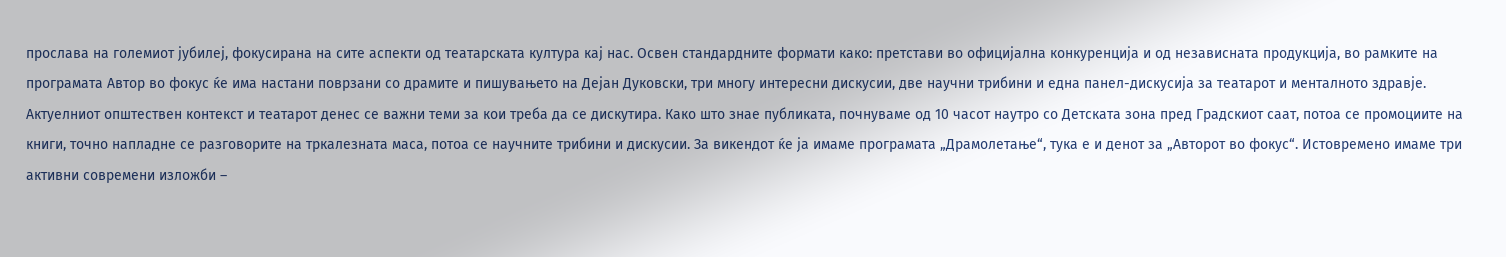прослава на големиот јубилеј, фокусирана на сите аспекти од театарската култура кај нас. Освен стандардните формати како: претстави во официјална конкуренција и од независната продукција, во рамките на програмата Автор во фокус ќе има настани поврзани со драмите и пишувањето на Дејан Дуковски, три многу интересни дискусии, две научни трибини и една панел-дискусија за театарот и менталното здравје. Актуелниот општествен контекст и театарот денес се важни теми за кои треба да се дискутира. Како што знае публиката, почнуваме од 10 часот наутро со Детската зона пред Градскиот саат, потоа се промоциите на книги, точно напладне се разговорите на тркалезната маса, потоа се научните трибини и дискусии. За викендот ќе ја имаме програмата „Драмолетање“, тука е и денот за „Авторот во фокус“. Истовремено имаме три активни современи изложби –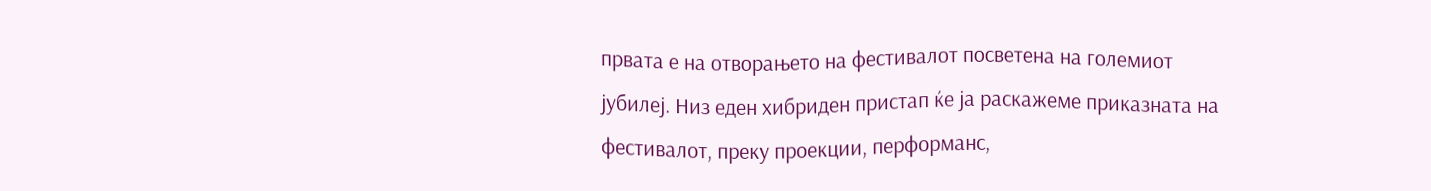првата е на отворањето на фестивалот посветена на големиот јубилеј. Низ еден хибриден пристап ќе ја раскажеме приказната на фестивалот, преку проекции, перформанс,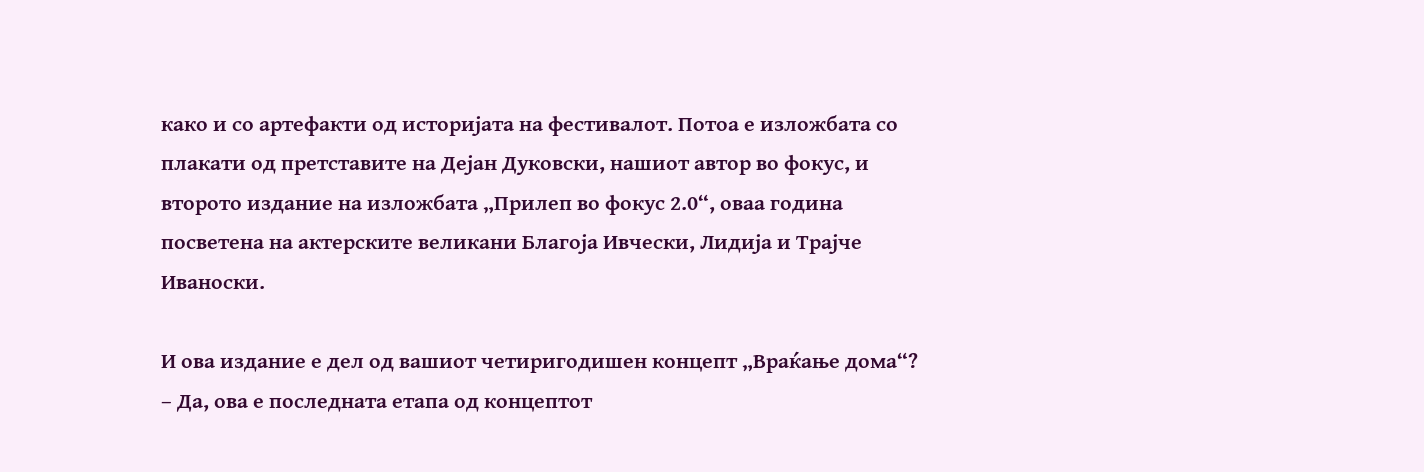како и со артефакти од историјата на фестивалот. Потоа е изложбата со плакати од претставите на Дејан Дуковски, нашиот автор во фокус, и второто издание на изложбата „Прилеп во фокус 2.0“, оваа година посветена на актерските великани Благоја Ивчески, Лидија и Трајче Иваноски.

И ова издание е дел од вашиот четиригодишен концепт „Враќање дома“?
– Да, ова е последната етапа од концептот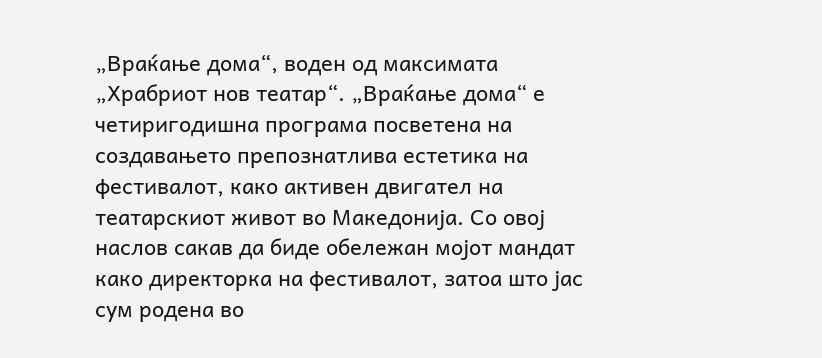„Враќање дома“, воден од максимата „Храбриот нов театар“. „Враќање дома“ е четиригодишна програма посветена на создавањето препознатлива естетика на фестивалот, како активен двигател на театарскиот живот во Македонија. Со овој наслов сакав да биде обележан мојот мандат како директорка на фестивалот, затоа што јас сум родена во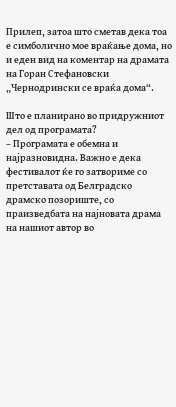Прилеп, затоа што сметав дека тоа е симболично мое враќање дома, но и еден вид на коментар на драмата на Горан Стефановски „Чернодрински се враќа дома“.

Што е планирано во придружниот дел од програмата?
– Програмата е обемна и најразновидна. Важно е дека фестивалот ќе го затвориме со претставата од Белградско драмско позориште, со праизведбата на најновата драма на нашиот автор во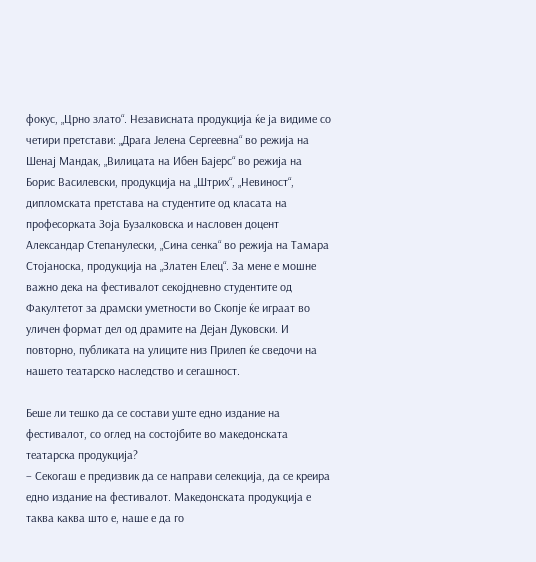фокус, „Црно злато“. Независната продукција ќе ја видиме со четири претстави: „Драга Јелена Сергеевна“ во режија на Шенај Мандак, „Вилицата на Ибен Бајерс“ во режија на Борис Василевски, продукција на „Штрих“, „Невиност“, дипломската претстава на студентите од класата на професорката Зоја Бузалковска и насловен доцент Александар Степанулески, „Сина сенка“ во режија на Тамара Стојаноска, продукција на „Златен Елец“. За мене е мошне важно дека на фестивалот секојдневно студентите од Факултетот за драмски уметности во Скопје ќе играат во уличен формат дел од драмите на Дејан Дуковски. И повторно, публиката на улиците низ Прилеп ќе сведочи на нашето театарско наследство и сегашност.

Беше ли тешко да се состави уште едно издание на фестивалот, со оглед на состојбите во македонската театарска продукција?
– Секогаш е предизвик да се направи селекција, да се креира едно издание на фестивалот. Македонската продукција е таква каква што е, наше е да го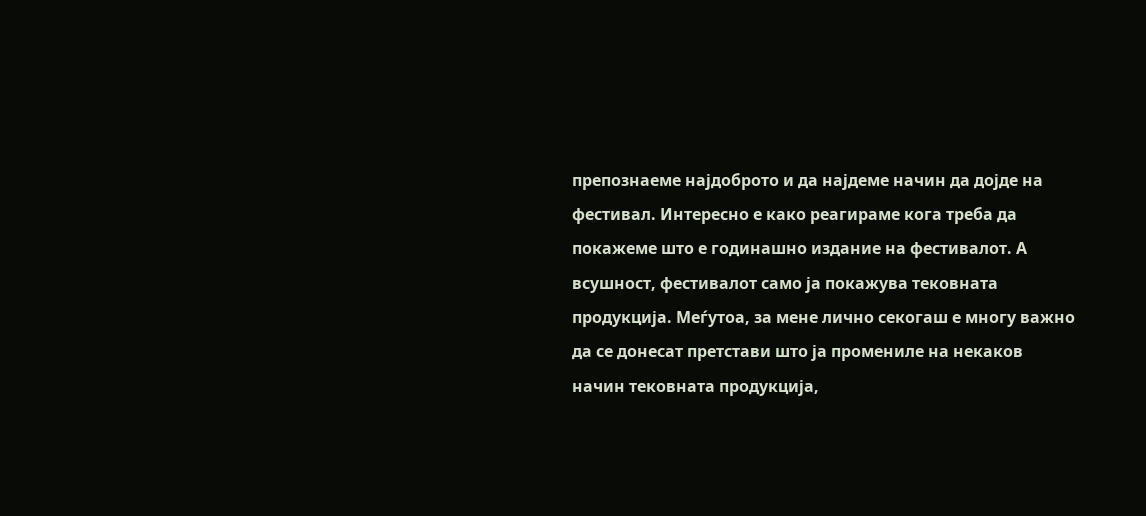препознаеме најдоброто и да најдеме начин да дојде на фестивал. Интересно е како реагираме кога треба да покажеме што е годинашно издание на фестивалот. А всушност, фестивалот само ја покажува тековната продукција. Меѓутоа, за мене лично секогаш е многу важно да се донесат претстави што ја промениле на некаков начин тековната продукција,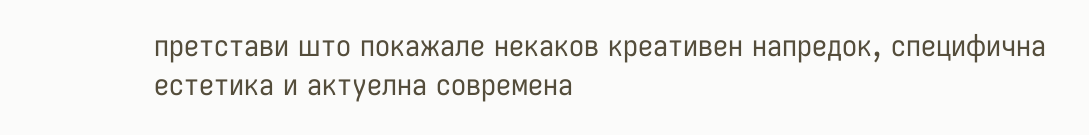претстави што покажале некаков креативен напредок, специфична естетика и актуелна современа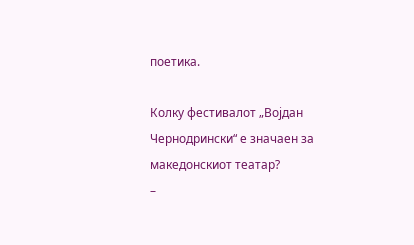поетика.

Колку фестивалот „Војдан Чернодрински“ е значаен за македонскиот театар?
–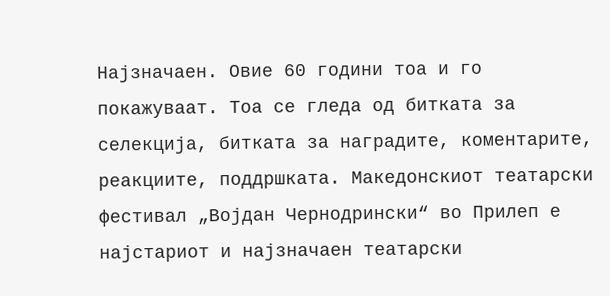Најзначаен. Овие 60 години тоа и го покажуваат. Тоа се гледа од битката за селекција, битката за наградите, коментарите, реакциите, поддршката. Македонскиот театарски фестивал „Војдан Чернодрински“ во Прилеп е најстариот и најзначаен театарски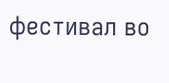фестивал во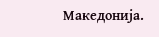Македонија.